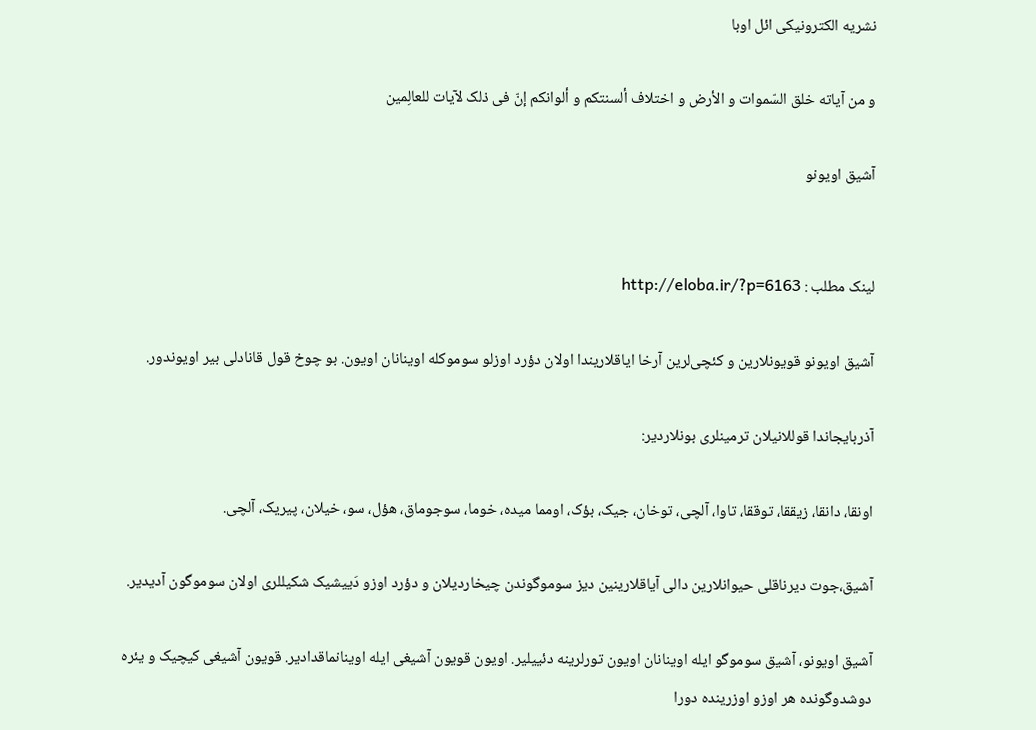نشریه الکترونیکی ائل اوبا

و من آیاته خلق السّموات و الأرض و اختلاف ألسنتکم و ألوانکم إنّ فی ذلک لآیات للعالِمین

آشیق اویونو


لینک مطلب : http://eloba.ir/?p=6163

آشیق اویونو قویونلارین و کئچی‌لرین آرخا ایاقلاریندا اولان دؤرد اوزلو سوموکله اوینانان اویون. بو چوخ قول قانادلی بیر اویوندور.

آذربایجاندا قوللانیلان ترمینلری بونلاردیر:

اونقا، دانقا، زیققا، توققا، تاوا، آلچی، توخان، جیک، بؤک، اومما میده، خوما، سوجوماق، هؤل، سو، خیلان، پیریک، آلچی.

آشیق،جوت دیرناقلی حیوانلارین دالی آیاقلارینین دیز سوموگوندن چیخاردیلان و دؤرد اوزو دَییشیک شکیللری اولان سوموگون آدیدیر.

آشیق اویونو، آشیق سوموگو ایله اوینانان اویون تورلرینه دئییلیر. اویون قویون آشیغی ایله اوینانماقدادیر. قویون آشیغی کیچیک و یئره دوشدوگونده هر اوزو اوزرینده دورا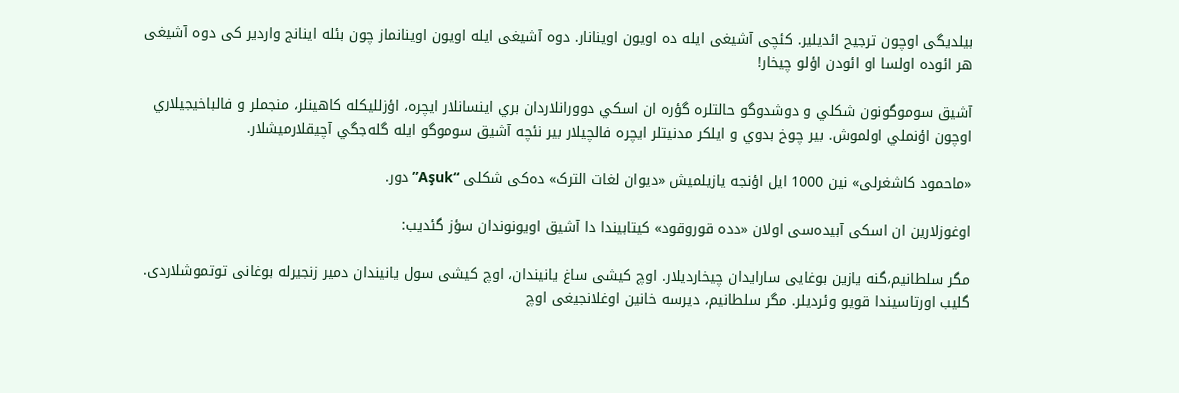بیلدیگی اوچون ترجیح ائدیلیر. کئچی آشیغی ایله ده اویون اوینانار. دوه آشیغی ایله اویون اوینانماز چون بئله اینانج واردیر کی دوه آشیغی هر ائوده اولسا او ائودن اؤلو چیخار!

آشيق سوموگونون شكلي و دوشدوگو حالتلره گؤره ان اسكي دوورانلاردان بري اينسانلار ايچره، اؤزلليكله كاهينلر، منجملر و فالباخيجيلاري اوچون اؤنملي اولموش. بير چوخ بدوي و ايلكر مدنيتلر ايچره فالچيلار بير نئچه آشيق سوموگو ايله گله‌جگي آچيقلارميشلار.

«ماحمود کاشغرلی» نین 1000 ایل اؤنجه یازیلمیش «دیوان لغات الترک» ده‌کی شکلی “Aşuk”دور.

اوغوزلارین ان اسکی آبیده‌سی اولان «دده قوروقود» کیتابیندا دا آشیق اویونوندان سؤز گئدیب:

مگر سلطانیم،گنه یازین بوغایی سارایدان چیخاردیلار. اوچ کیشی ساغ یانیندان، اوچ کیشی سول یانیندان دمیر زنجیرله بوغانی توتموشلاردی. گلیب اورتاسیندا قویو وئردیلر. مگر سلطانیم، دیرسه خانین اوغلانجیغی اوچ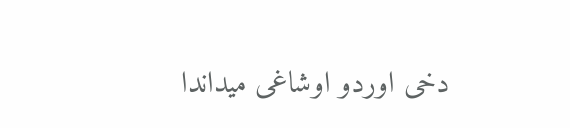دخی اوردو اوشاغی میداندا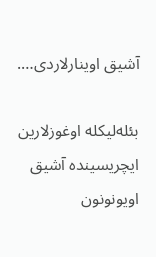آشیق اوینارلاردی….

بئله‌لیکله اوغوزلارین ایچریسینده آشیق اویونونون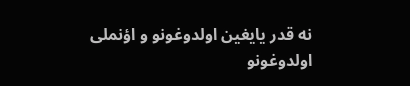نه قدر یایغین اولدوغونو و اؤنملی اولدوغونو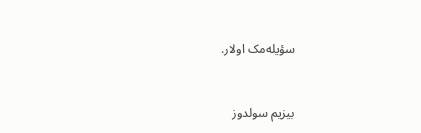سؤیله‌مک اولار.



بیزیم سولدوز